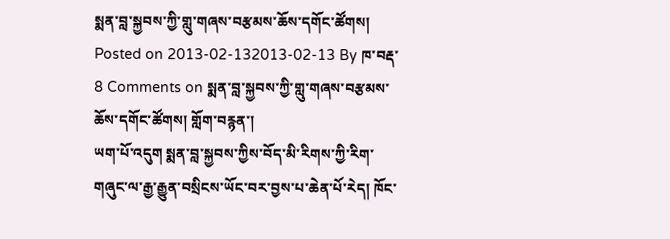སྨན་བླ་སྐྱབས་ཀྱི་གླུ་གཞས་བརྩམས་ཆོས་དགོང་ཚོགས། Posted on 2013-02-132013-02-13 By ཁ་བརྡ་ 8 Comments on སྨན་བླ་སྐྱབས་ཀྱི་གླུ་གཞས་བརྩམས་ཆོས་དགོང་ཚོགས། གློག་བརྙན་།
ཡག་པོ་འདུག སྨན་བླ་སྐྱབས་ཀྱིས་བོད་མི་རིགས་ཀྱི་རིག་གཞུང་ལ་རྒྱ་རྒྱུན་བསྲིངས་ཡོང་བར་བྱས་པ་ཆེན་པོ་རེད། ཁོང་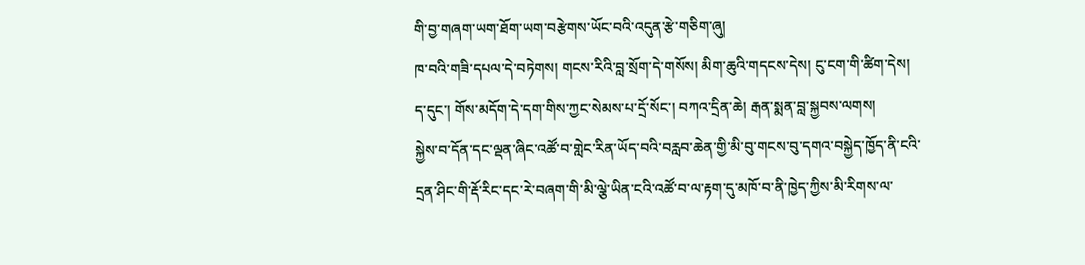གི་བྱ་གཞག་ཡག་ཐོག་ཡག་བརྩེགས་ཡོང་བའི་འདུན་རྩེ་གཅིག་ཞུ།
ཁ་བའི་གཟི་དཔལ་དེ་བཏེགས། གངས་རིའི་བླ་སྲོག་དེ་གསོས། མིག་ཆུའི་གདངས་དེས། ངུ་ངག་གི་ཚིག་དེས། ད་དུང་། གོས་མདོག་དེ་དག་གིས་ཀྱང་སེམས་པ་དྲོ་སོང་། བཀའ་དྲིན་ཆེ། རྒན་སྨན་བླ་སྐྱབས་ལགས།
སྐྱེས་བ་དོན་དང་ལྡན་ཞིང་འཚོ་བ་གླེང་རིན་ཡོད་བའི་བརླབ་ཆེན་གྱི་མི་བུ་གངས་བུ་དགའ་བསྐྱེད་ཁྱོད་ནི་ངའི་དྲན་ཤིང་གི་རྡོ་རིང་དང་རེ་བཞག་གི་མི་ལྕེ་ཡིན་ངའི་འཚོ་བ་ལ་རྟག་དུ་མཁོ་བ་ནི་ཁྱེད་ཀྱིས་མི་རིགས་ལ་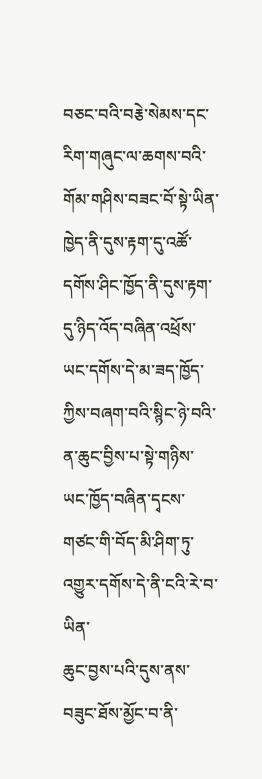བཅང་བའི་བརྕེ་སེམས་དང་རིག་གཞུང་ལ་ཆགས་བའི་གོམ་གཤིས་བཟང་བོ་སྟེ་ཡིན་ཁྱེད་ནི་དུས་རྟག་དུ་འཚོ་དགོས་ཤིང་ཁྱོད་ནི་དུས་རྟག་དུ་ཉིད་འོད་བཞིན་འཕྲོས་ཡང་དགོས་དེ་མ་ཟད་ཁྱོད་ཀྱིས་བཞག་བའི་སྙིང་ཉེ་བའི་ན་ཆུང་བྱིས་པ་སྟེ་གཉིས་ཡང་ཁྱོད་བཞིན་དྭངས་གཙང་གི་བོད་མི་ཤིག་ཏུ་འགྱུར་དགོས་དེ་ནི་ངའི་རེ་བ་ཡིན་
ཆུང་བྱས་པའི་དུས་ནས་བཟུང་ཐོས་མྱོང་བ་ནི་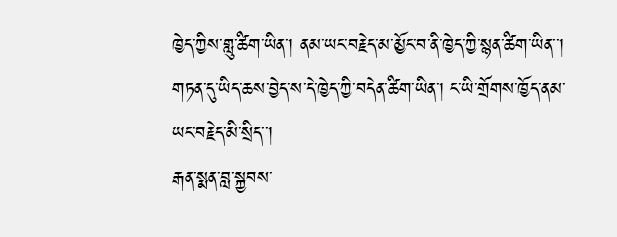ཁྱེད་ཀྱིས་གླུ་ཚིག་ཡིན་། ནམ་ཡང་བརྗེད་མ་མྱོང་བ་ནི་ཁྱེད་ཀྱི་སྙན་ཚིག་ཡིན་་། གཏན་དུ་ཡིད་ཆས་བྱེད་ས་དེ་ཁྱེད་ཀྱི་བདེན་ཚིག་ཡིན་། ང་ཡི་གྲོགས་ཁྱོད་ནམ་ཡང་བརྗེད་མི་སྲིད་་།
རྒན་སྨན་བླ་སྐྱབས་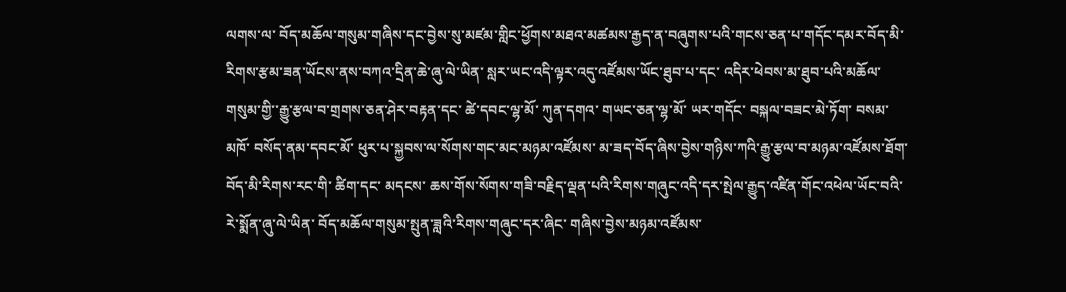ལགས་ལ་ བོད་མཆོལ་གསུམ་གཞིས་དང་བྱེས་སུ་མཛམ་གླིང་ཕྱོགས་མཐའ་མཚམས་རྒྱད་ན་བཞུགས་པའི་གངས་ཅན་པ་གདོང་དམར་བོད་མི་རིགས་རྩམ་ཟན་ཡོངས་ནས་བཀའ་དྲིན་ཆེ་ཞུ་ལེ་ཡིན་ སླར་ཡང་འདི་ལྟར་འདུ་འཛོམས་ཡོང་ཐུབ་པ་དང་ འདིར་ཕེབས་མ་ཐུབ་པའི་མཆོལ་གསུམ་གྱི་་རྒྱུ་རྩལ་བ་གྲགས་ཅན་ཤེར་བརྟན་དང་ ཚེ་དབང་ལྷ་མོ་ ཀུན་དགའ་ གཡང་ཅན་ལྷ་མོ་ ཡར་གདོང་ བསྐལ་བཟང་མེ་ཏོག་ བསམ་མཁོ་ བསོད་ནམ་དབང་མོ་ ཕུར་པ་སྐྱབས་ལ་སོགས་གང་མང་མཉམ་འཛོམས་ མ་ཟད་བོད་ཞིས་བྱེས་གཉིས་ཀའི་རྒྱུ་རྩལ་བ་མཉམ་འཛོམས་ཐོག་བོད་མི་རིགས་རང་གི་ ཚིག་དང་ མདངས་ ཆས་གོས་སོགས་གཟི་བརྗིད་ལྡན་པའི་རིགས་གཞུང་འདི་དར་སྤེལ་རྒྱུད་འཛིན་གོང་འཕེལ་ཡོང་བའི་རེ་སྨོན་ཞུ་ལེ་ཡིན་ བོད་མཆོལ་གསུམ་སྤུན་ཟླའི་རིགས་གཞུང་དར་ཞིང་ གཞིས་བྱེས་མཉམ་འཛོམས་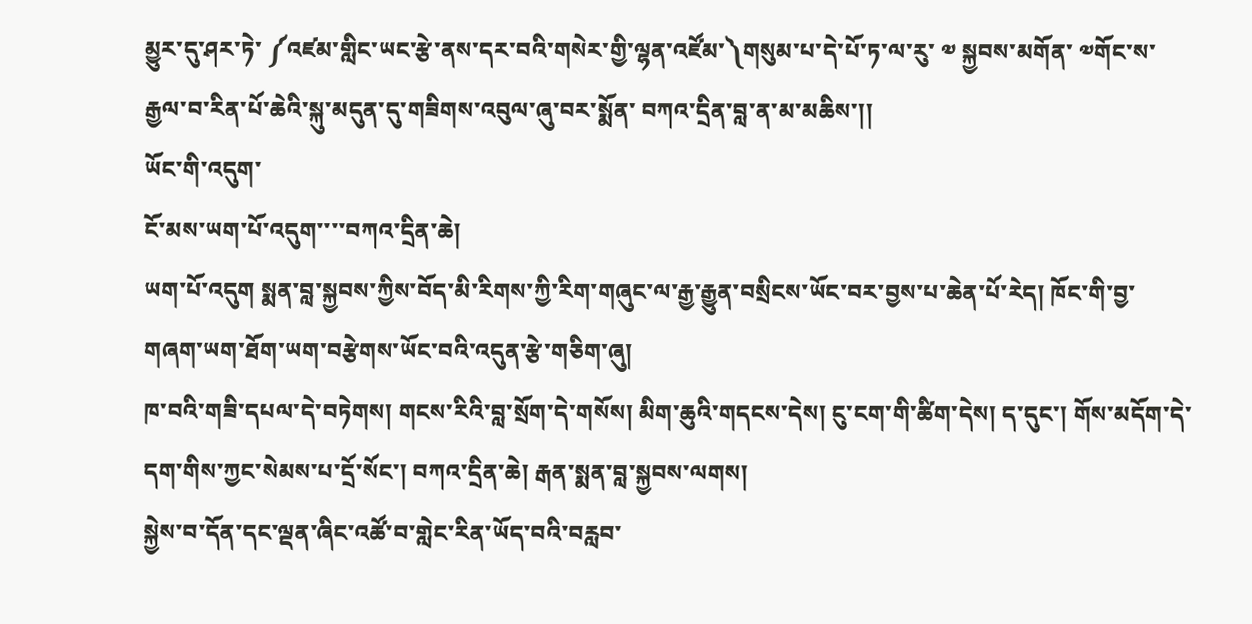མྱུར་དུ་ཤར་ཏེ་ ༼འཛམ་གླིང་ཡང་རྩེ་ནས་དར་བའི་གསེར་གྱི་ལྷན་འཛོམ་༽གསུམ་པ་དེ་པོ་ཏ་ལ་རུ་ ༧ སྐྱབས་མགོན་ ༧གོང་ས་རྒྱལ་བ་རིན་པོ་ཆེའི་སྐུ་མདུན་དུ་གཟིགས་འབུལ་ཞུ་བར་སྨོན་ བཀའ་དྲིན་བླ་ན་མ་མཆིས་།།
ཡོང་གི་འདུག་
ངོ་མས་ཡག་པོ་འདུག་་་་བཀའ་དྲིན་ཆེ།
ཡག་པོ་འདུག སྨན་བླ་སྐྱབས་ཀྱིས་བོད་མི་རིགས་ཀྱི་རིག་གཞུང་ལ་རྒྱ་རྒྱུན་བསྲིངས་ཡོང་བར་བྱས་པ་ཆེན་པོ་རེད། ཁོང་གི་བྱ་གཞག་ཡག་ཐོག་ཡག་བརྩེགས་ཡོང་བའི་འདུན་རྩེ་གཅིག་ཞུ།
ཁ་བའི་གཟི་དཔལ་དེ་བཏེགས། གངས་རིའི་བླ་སྲོག་དེ་གསོས། མིག་ཆུའི་གདངས་དེས། ངུ་ངག་གི་ཚིག་དེས། ད་དུང་། གོས་མདོག་དེ་དག་གིས་ཀྱང་སེམས་པ་དྲོ་སོང་། བཀའ་དྲིན་ཆེ། རྒན་སྨན་བླ་སྐྱབས་ལགས།
སྐྱེས་བ་དོན་དང་ལྡན་ཞིང་འཚོ་བ་གླེང་རིན་ཡོད་བའི་བརླབ་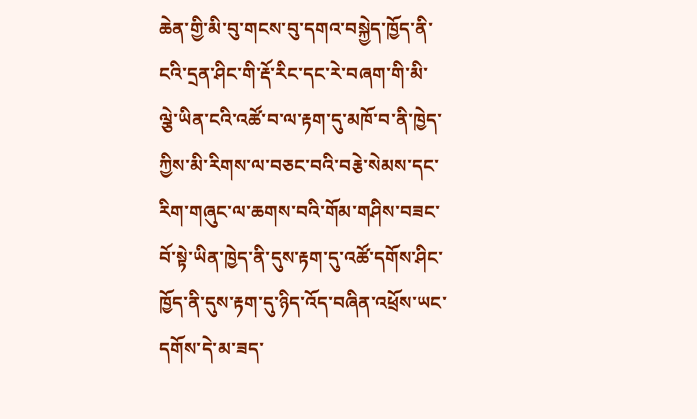ཆེན་གྱི་མི་བུ་གངས་བུ་དགའ་བསྐྱེད་ཁྱོད་ནི་ངའི་དྲན་ཤིང་གི་རྡོ་རིང་དང་རེ་བཞག་གི་མི་ལྕེ་ཡིན་ངའི་འཚོ་བ་ལ་རྟག་དུ་མཁོ་བ་ནི་ཁྱེད་ཀྱིས་མི་རིགས་ལ་བཅང་བའི་བརྕེ་སེམས་དང་རིག་གཞུང་ལ་ཆགས་བའི་གོམ་གཤིས་བཟང་བོ་སྟེ་ཡིན་ཁྱེད་ནི་དུས་རྟག་དུ་འཚོ་དགོས་ཤིང་ཁྱོད་ནི་དུས་རྟག་དུ་ཉིད་འོད་བཞིན་འཕྲོས་ཡང་དགོས་དེ་མ་ཟད་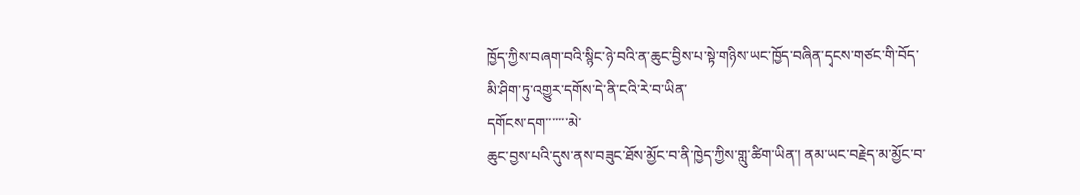ཁྱོད་ཀྱིས་བཞག་བའི་སྙིང་ཉེ་བའི་ན་ཆུང་བྱིས་པ་སྟེ་གཉིས་ཡང་ཁྱོད་བཞིན་དྭངས་གཙང་གི་བོད་མི་ཤིག་ཏུ་འགྱུར་དགོས་དེ་ནི་ངའི་རེ་བ་ཡིན་
དགོངས་དག་་་་་་་མེ་
ཆུང་བྱས་པའི་དུས་ནས་བཟུང་ཐོས་མྱོང་བ་ནི་ཁྱེད་ཀྱིས་གླུ་ཚིག་ཡིན་། ནམ་ཡང་བརྗེད་མ་མྱོང་བ་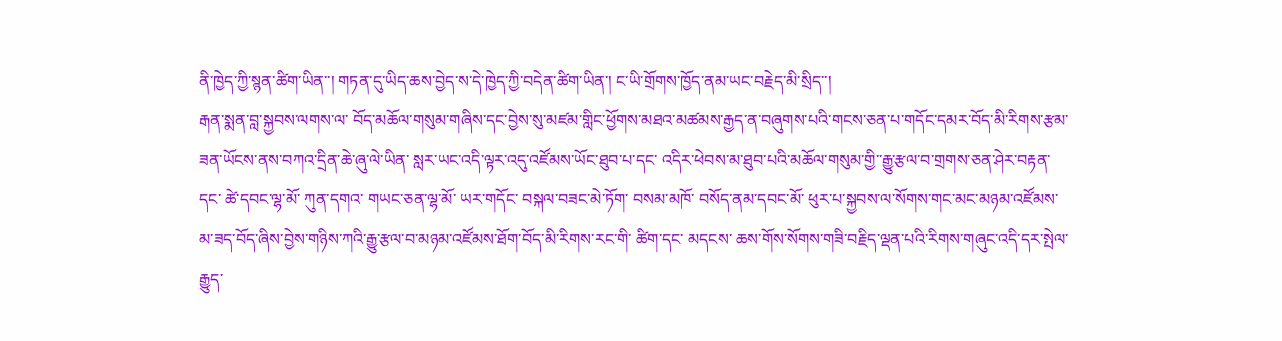ནི་ཁྱེད་ཀྱི་སྙན་ཚིག་ཡིན་་། གཏན་དུ་ཡིད་ཆས་བྱེད་ས་དེ་ཁྱེད་ཀྱི་བདེན་ཚིག་ཡིན་། ང་ཡི་གྲོགས་ཁྱོད་ནམ་ཡང་བརྗེད་མི་སྲིད་་།
རྒན་སྨན་བླ་སྐྱབས་ལགས་ལ་ བོད་མཆོལ་གསུམ་གཞིས་དང་བྱེས་སུ་མཛམ་གླིང་ཕྱོགས་མཐའ་མཚམས་རྒྱད་ན་བཞུགས་པའི་གངས་ཅན་པ་གདོང་དམར་བོད་མི་རིགས་རྩམ་ཟན་ཡོངས་ནས་བཀའ་དྲིན་ཆེ་ཞུ་ལེ་ཡིན་ སླར་ཡང་འདི་ལྟར་འདུ་འཛོམས་ཡོང་ཐུབ་པ་དང་ འདིར་ཕེབས་མ་ཐུབ་པའི་མཆོལ་གསུམ་གྱི་་རྒྱུ་རྩལ་བ་གྲགས་ཅན་ཤེར་བརྟན་དང་ ཚེ་དབང་ལྷ་མོ་ ཀུན་དགའ་ གཡང་ཅན་ལྷ་མོ་ ཡར་གདོང་ བསྐལ་བཟང་མེ་ཏོག་ བསམ་མཁོ་ བསོད་ནམ་དབང་མོ་ ཕུར་པ་སྐྱབས་ལ་སོགས་གང་མང་མཉམ་འཛོམས་ མ་ཟད་བོད་ཞིས་བྱེས་གཉིས་ཀའི་རྒྱུ་རྩལ་བ་མཉམ་འཛོམས་ཐོག་བོད་མི་རིགས་རང་གི་ ཚིག་དང་ མདངས་ ཆས་གོས་སོགས་གཟི་བརྗིད་ལྡན་པའི་རིགས་གཞུང་འདི་དར་སྤེལ་རྒྱུད་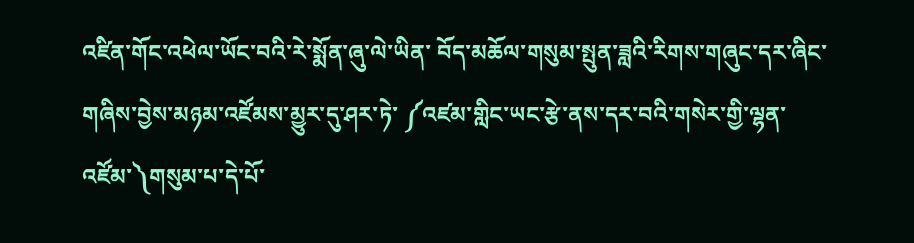འཛིན་གོང་འཕེལ་ཡོང་བའི་རེ་སྨོན་ཞུ་ལེ་ཡིན་ བོད་མཆོལ་གསུམ་སྤུན་ཟླའི་རིགས་གཞུང་དར་ཞིང་ གཞིས་བྱེས་མཉམ་འཛོམས་མྱུར་དུ་ཤར་ཏེ་ ༼འཛམ་གླིང་ཡང་རྩེ་ནས་དར་བའི་གསེར་གྱི་ལྷན་འཛོམ་༽གསུམ་པ་དེ་པོ་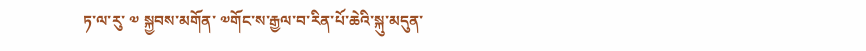ཏ་ལ་རུ་ ༧ སྐྱབས་མགོན་ ༧གོང་ས་རྒྱལ་བ་རིན་པོ་ཆེའི་སྐུ་མདུན་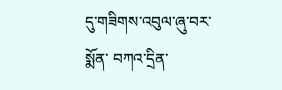དུ་གཟིགས་འབུལ་ཞུ་བར་སྨོན་ བཀའ་དྲིན་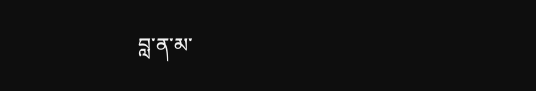བླ་ན་མ་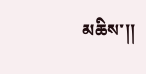མཆིས་།།